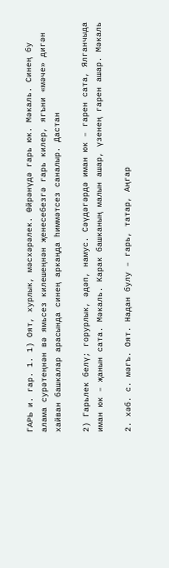ГАРЬ и. гар. 1. 1) Оят, хурлык, мәсхәрәлек. Өйрәнүдә гарь юк. Мәкаль. Синең бу алама сурәтеңнән вә ямьсез килешеңнән җенесебезгә гарь килер, ягъни «мәче» дигән хайван башкалар арасында синең аркаңда һиммәтсез саналыр. Дастан

2) Гарьлек белү; горурлык, әдәп, намус. Сәүдәгәрдә иман юк – гарен сата, Ялганчыда иман юк – җанын сата. Мәкаль. Карак башканың малын ашар, үзенең гарен ашар. Мәкаль

2. хәб. с. мәгъ. Оят. Надан булу – гарь, татар, Аңгар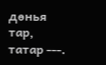дөнья тар, татар ---.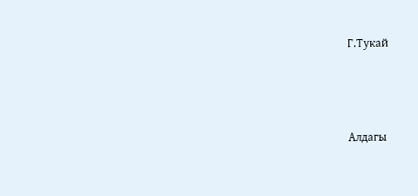Г.Тукай



Алдагы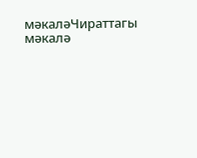мәкаләЧираттагы мәкалә